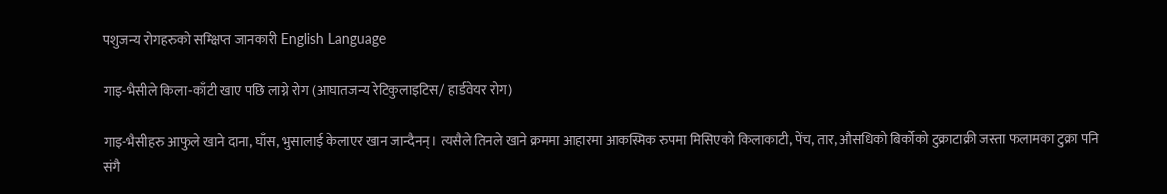पशुजन्य रोगहरुको सम्क्षिप्त जानकारी English Language

गाइ-भैसीले किला‑काँटी खाए पछि लाग्ने रोग (आघातजन्य रेटिकुलाइटिस/ हार्डवेयर रोग)

गाइ-भैसीहरु आफुले खाने दाना, घाँस, भुसालाई केलाएर खान जान्दैनन्। त्यसैले तिनले खाने क्रममा आहारमा आकस्मिक रुपमा मिसिएको किलाकाटी, पेंच, तार, औसधिको बिर्कोको टुक्राटाक्री जस्ता फलामका टुक्रा पनि संगै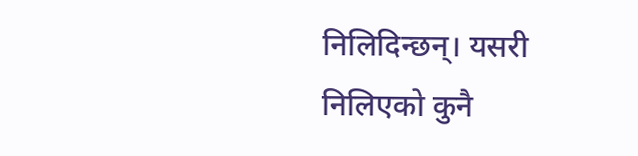निलिदिन्छन्। यसरी निलिएको कुनै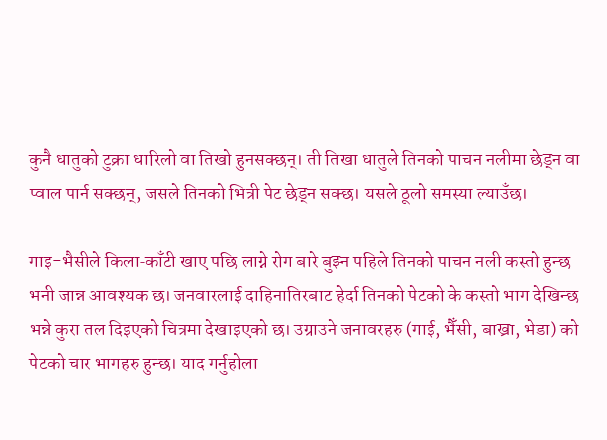कुनै धातुको टुक्रा धारिलो वा तिखो हुनसक्छन्। ती तिखा धातुले तिनको पाचन नलीमा छेड्न वा प्वाल पार्न सक्छन्, जसले तिनको भित्री पेट छेड्न सक्छ। यसले ठूलो समस्या ल्याउँछ।

गाइ-भैसीले किला‑काँटी खाए पछि लाग्ने रोग बारे बुझ्न पहिले तिनको पाचन नली कस्तो हुन्छ भनी जान्न आवश्यक छ। जनवारलाई दाहिनातिरबाट हेर्दा तिनको पेटको के कस्तो भाग देखिन्छ भन्ने कुरा तल दिइएको चित्रमा देखाइएको छ। उग्राउने जनावरहरु (गाई, भैँसी, बाख्रा, भेडा) को पेटको चार भागहरु हुन्छ। याद गर्नुहोला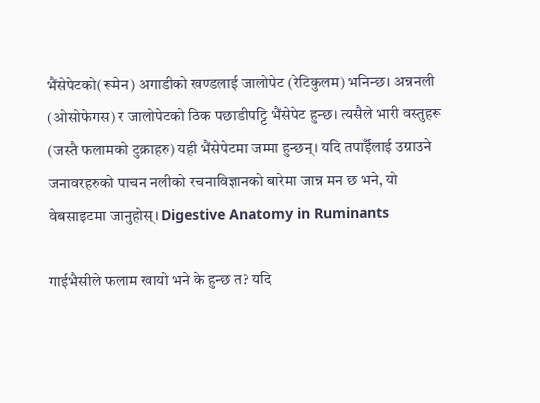भैंसेपेटको(रूमेन) अगाडीको खण्डलाई जालोपेट (रेटिकुलम) भनिन्छ। अन्ननली (ओसोफेगस) र जालोपेटको ठिक पछाडीपट्टि भैंसेपेट हुन्छ। त्यसैले भारी वस्तुहरू (जस्तै फलामको टुक्राहरु) यही भैंसेपेटमा जम्मा हुन्छन्। यदि तपाईँलाई उग्राउने जनावरहरुको पाचन नलीको रचनाविज्ञानको बारेमा जान्न मन छ भने, यो वेबसाइटमा जानुहोस्। Digestive Anatomy in Ruminants

गाईभैसीले फलाम खायो भने के हुन्छ त? यदि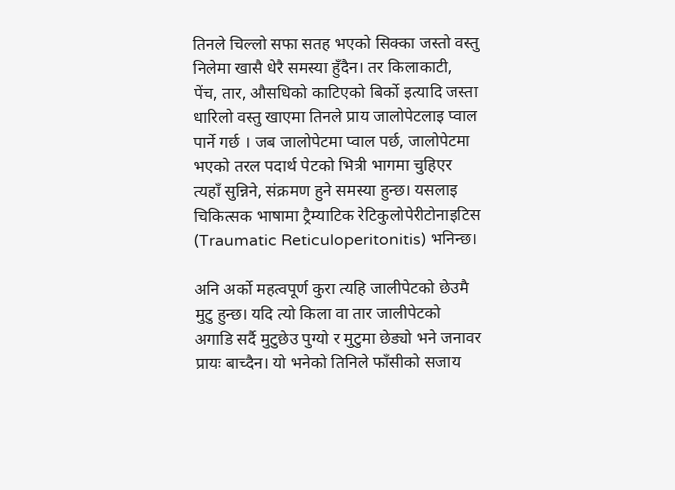तिनले चिल्लो सफा सतह भएको सिक्का जस्तो वस्तु निलेमा खासै धेरै समस्या हुँदैन। तर किलाकाटी, पेंच, तार, औसधिको काटिएको बिर्को इत्यादि जस्ता धारिलो वस्तु खाएमा तिनले प्राय जालोपेटलाइ प्वाल पार्ने गर्छ । जब जालोपेटमा प्वाल पर्छ, जालोपेटमा भएको तरल पदार्थ पेटको भित्री भागमा चुहिएर त्यहाँ सुन्निने, संक्रमण हुने समस्या हुन्छ। यसलाइ चिकित्सक भाषामा ट्रैम्याटिक रेटिकुलोपेरीटोनाइटिस (Traumatic Reticuloperitonitis) भनिन्छ।

अनि अर्को महत्वपूर्ण कुरा त्यहि जालीपेटको छेउमै मुटु हुन्छ। यदि त्यो किला वा तार जालीपेटको अगाडि सर्दै मुटुछेउ पुग्यो र मुटुमा छेड्यो भने जनावर प्रायः बाच्दैन। यो भनेको तिनिले फाँसीको सजाय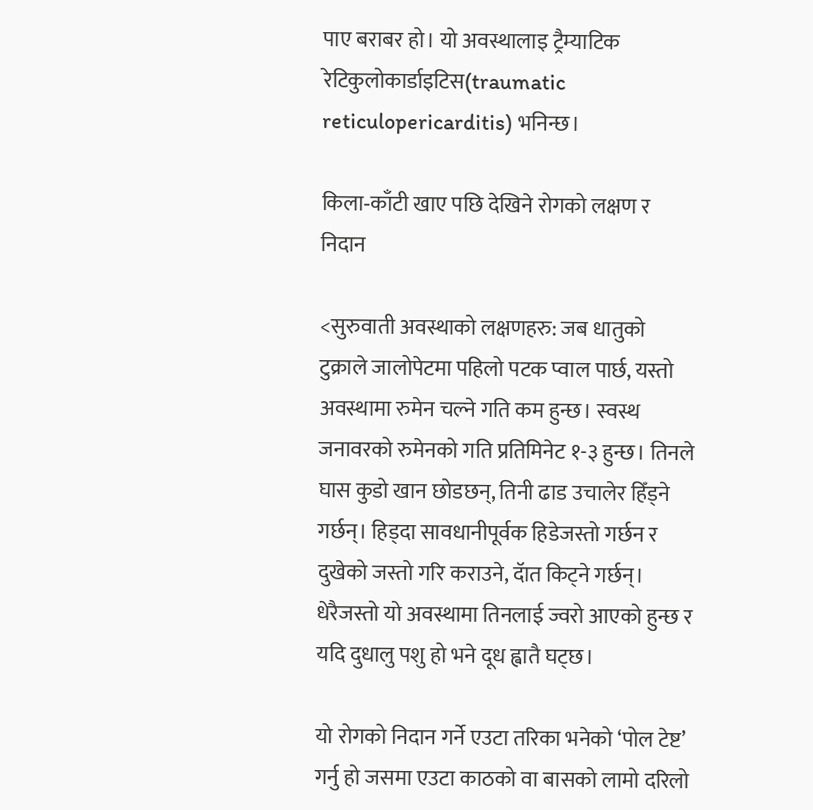पाए बराबर हो। यो अवस्थालाइ ट्रैम्याटिक रेटिकुलोकार्डाइटिस(traumatic reticulopericarditis) भनिन्छ।

किला‑काँटी खाए पछि देखिने रोगको लक्षण र निदान

<सुरुवाती अवस्थाको लक्षणहरु: जब धातुको टुक्राले जालोपेटमा पहिलो पटक प्वाल पार्छ, यस्तो अवस्थामा रुमेन चल्ने गति कम हुन्छ। स्वस्थ जनावरको रुमेनको गति प्रतिमिनेट १-३ हुन्छ। तिनले घास कुडो खान छोडछन्, तिनी ढाड उचालेर हिँड्ने गर्छन्। हिड्दा सावधानीपूर्वक हिडेजस्तो गर्छन र दुखेको जस्तो गरि कराउने, दॅात किट्ने गर्छन्। धेरैजस्तो यो अवस्थामा तिनलाई ज्वरो आएको हुन्छ र यदि दुधालु पशु हो भने दूध ह्वातै घट्छ।

यो रोगको निदान गर्ने एउटा तरिका भनेको ‘पोल टेष्ट’ गर्नु हो जसमा एउटा काठको वा बासको लामो दरिलो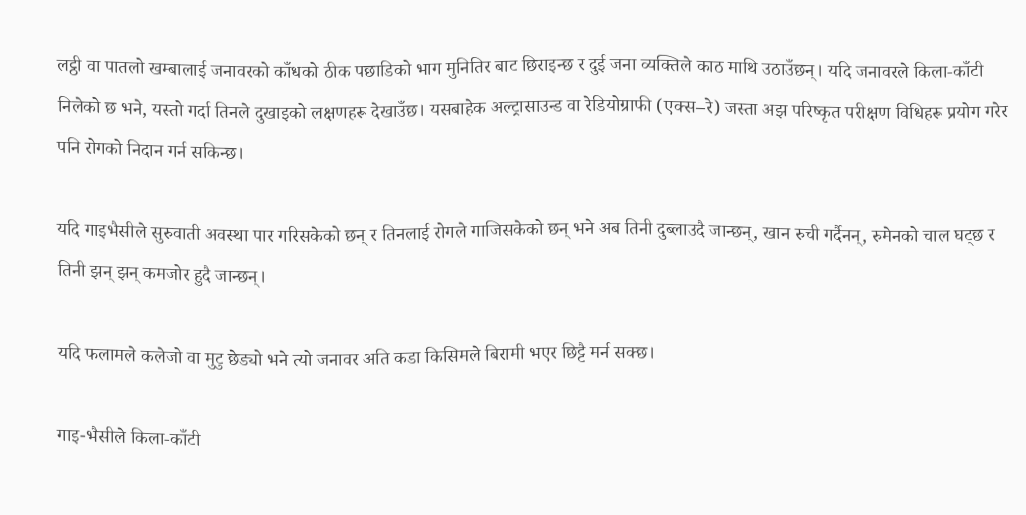लट्ठी वा पातलो खम्बालाई जनावरको काँधको ठीक पछाडिको भाग मुनितिर बाट छिराइन्छ र दुई जना व्यक्तिले काठ माथि उठाउँछन्। यदि जनावरले किला‑काँटी निलेको छ भने, यस्तो गर्दा तिनले दुखाइको लक्षणहरू देखाउँछ। यसबाहेक अल्ट्रासाउन्ड वा रेडियोग्राफी (एक्स–रे) जस्ता अझ परिष्कृत परीक्षण विधिहरू प्रयोग गरेर पनि रोगको निदान गर्न सकिन्छ।

यदि गाइभैसीले सुरुवाती अवस्था पार गरिसकेको छन् र तिनलाई रोगले गाजिसकेको छन् भने अब तिनी दुब्लाउदै जान्छन्, खान रुची गर्दैनन्, रुमेनको चाल घट्छ र तिनी झन् झन् कमजोर हुदै जान्छन्।

यदि फलामले कलेजो वा मुटु छेड्यो भने त्यो जनावर अति कडा किसिमले बिरामी भएर छिट्टै मर्न सक्छ।

गाइ-भैसीले किला‑काँटी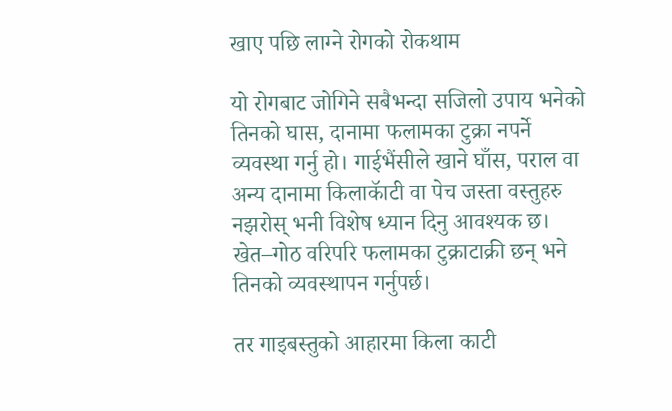खाए पछि लाग्ने रोगको रोकथाम

यो रोगबाट जोगिने सबैभन्दा सजिलो उपाय भनेको तिनको घास, दानामा फलामका टुक्रा नपर्ने व्यवस्था गर्नु हो। गाईभैंसीले खाने घाँस, पराल वा अन्य दानामा किलाकॅाटी वा पेच जस्ता वस्तुहरु नझरोस् भनी विशेष ध्यान दिनु आवश्यक छ। खेत–गोठ वरिपरि फलामका टुक्राटाक्री छन् भने तिनको व्यवस्थापन गर्नुपर्छ।

तर गाइबस्तुको आहारमा किला काटी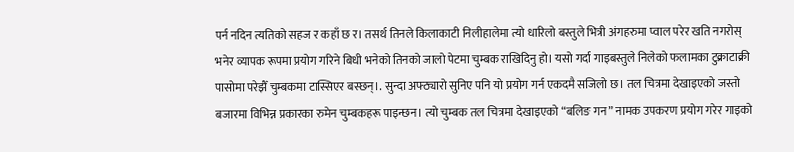पर्न नदिन त्यतिको सहज र कहाँ छ र। तसर्थ तिनले किलाकाटी निलीहालेमा त्यो धारिलो बस्तुले भित्री अंगहरुमा प्वाल परेर खति नगरोस् भनेर व्यापक रूपमा प्रयोग गरिने बिधी भनेको तिनको जालो पेटमा चुम्बक राखिदिनु हो। यसो गर्दा गाइबस्तुले निलेको फलामका टुक्राटाक्री पासोमा परेझैँ चुम्बकमा टास्सिएर बस्छन्।. सुन्दा अफ्ठ्यारो सुनिए पनि यो प्रयोग गर्न एकदमै सजिलो छ। तल चित्रमा देखाइएको जस्तो बजारमा विभिन्न प्रकारका रुमेन चुम्बकहरू पाइन्छन। त्यो चुम्बक तल चित्रमा देखाइएको “बलिङ गन” नामक उपकरण प्रयोग गरेर गाइको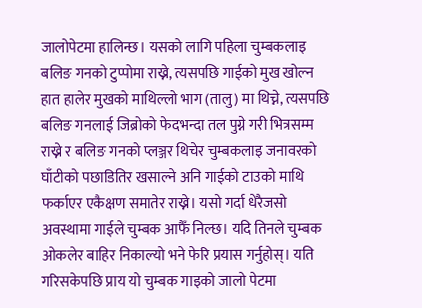जालोपेटमा हालिन्छ। यसको लागि पहिला चुम्बकलाइ बलिङ गनको टुप्पोमा राख्ने, त्यसपछि गाईको मुख खोल्न हात हालेर मुखको माथिल्लो भाग (तालु) मा थिच्ने, त्यसपछि बलिङ गनलाई जिब्रोको फेदभन्दा तल पुग्ने गरी भित्रसम्म राख्ने र बलिङ गनको प्लञ्जर थिचेर चुम्बकलाइ जनावरको घाँटीको पछाडितिर खसाल्ने अनि गाईको टाउको माथि फर्काएर एकैक्षण समातेर राख्ने। यसो गर्दा धेरैजसो अवस्थामा गाईले चुम्बक आफैँ निल्छ। यदि तिनले चुम्बक ओकलेर बाहिर निकाल्यो भने फेरि प्रयास गर्नुहोस्। यति गरिसकेपछि प्राय यो चुम्बक गाइको जालो पेटमा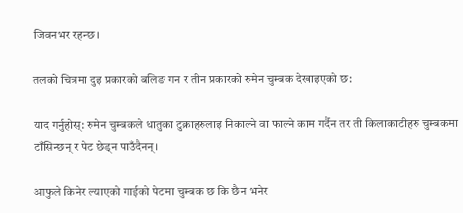जिवनभर रहन्छ।

तलको चित्रमा दुइ प्रकारको बलिङ गन र तीन प्रकारको रुमेन चुम्बक देखाइएको छ:

याद गर्नुहोस्: रुमेन चुम्बकले धातुका टुक्राहरुलाइ निकाल्ने वा फाल्ने काम गर्दैन तर ती किलाकाटीहरु चुम्बकमा टाँसिन्छन् र पेट छेड्न पाउँदैनन्।

आफुले किनेर ल्याएको गाईको पेटमा चुम्बक छ कि छैन भनेर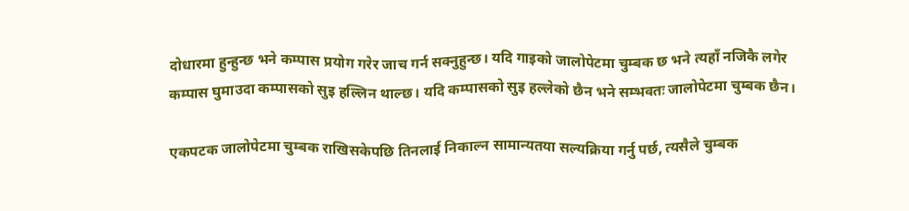दोधारमा हुन्हुन्छ भने कम्पास प्रयोग गरेर जाच गर्न सक्नुहुन्छ। यदि गाइको जालोपेटमा चुम्बक छ भने त्यहाँ नजिकै लगेर कम्पास घुमाउदा कम्पासको सुइ हल्लिन थाल्छ। यदि कम्पासको सुइ हल्लेको छैन भने सम्भवतः जालोपेटमा चुम्बक छैन।

एकपटक जालोपेटमा चुम्बक राखिसकेपछि तिनलाई निकाल्न सामान्यतया सल्यक्रिया गर्नु पर्छ, त्यसैले चुम्बक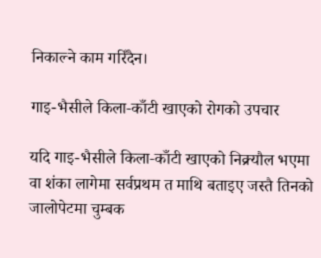निकाल्ने काम गरिँदैन।

गाइ-भैसीले किला‑काँटी खाएको रोगको उपचार

यदि गाइ-भैसीले किला‑काँटी खाएको निक्र्यौल भएमा वा शंका लागेमा सर्वप्रथम त माथि बताइए जस्तै तिनको जालोपेटमा चुम्बक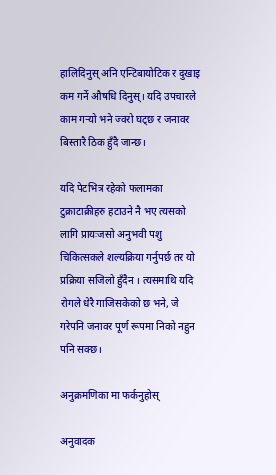हालिदिनुस् अनि एन्टिबायोटिक र दुखाइ कम गर्ने औषधि दिनुस्। यदि उपचारले काम गर्‍यो भने ज्वरो घट्छ र जनावर बिस्तारै ठिक हुँदै जान्छ।

यदि पेटभित्र रहेको फलामका टुक्राटाक्रीहरु हटाउने नै भए त्यसको लागि प्रायःजसो अनुभवी पशु चिकित्सकले शल्यक्रिया गर्नुपर्छ तर यो प्रक्रिया सजिलो हुँदैन । त्यसमाथि यदि रोगले धेरै गाजिसकेको छ भने, जे गरेपनि जनावर पूर्ण रूपमा निको नहुन पनि सक्छ।

अनुक्रमणिका मा फर्कनुहोस्

अनुवादक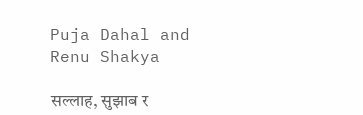Puja Dahal and Renu Shakya

सल्लाह, सुझाब र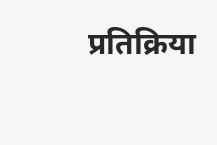प्रतिक्रिया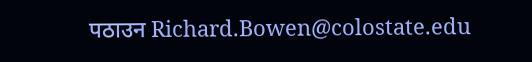पठाउन Richard.Bowen@colostate.edu